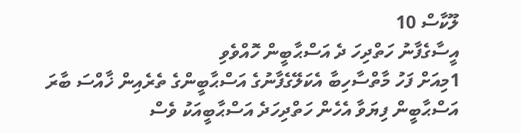ލޫކާސް 10
އީސާގެފާނު ހަތްދިހަ ދެ އަސްޙާބީން ހޮއްވެވި
1މިއަށް ފަހު މާތްސާހިބާ އެކަލޭގެފާނުގެ އަސްޙާބީންގެ ތެރެއިން ޚާއްސަ ބާރަ އަސްޙާބީން ފިޔަވާ އެހެން ހަތްދިހަދެ އަސްޙާބީއަކު ވެސް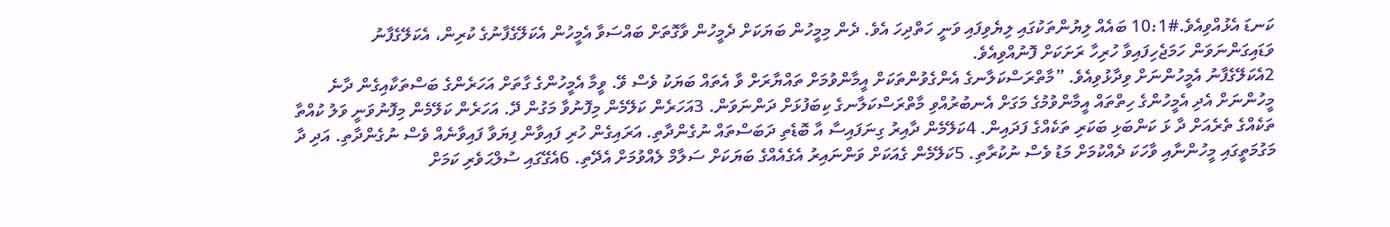ކަނޑަ އެޅުއްވިއެވެ.#10:1 ބައެއް ލިޔުންތަކުގައި ލިޔެވިފައި ވަނީ ހަތްދިހަ އެވެ. ދެން މިމީހުން ބަޔަކަށް ދެމީހުން ވާގޮތަށް ބައްސަވާ އެމީހުން އެކަލޭގެފާނުގެ ކުރިން، އެކަލޭގެފާނު ވަޑައިގަންނަވަން ހަމަޖެހިފައިވާ ހުރިހާ ރަށަކަށް ފޮނުއްވިއެވެ.
2އެކަލޭގެފާނު އެމީހުންނަށް ވިދާޅުވިއެވެ. ”މާތްރަސްކަލާނގެ އެންގެވުންތަކަށް އީމާންވުމަށް ތައްޔާރަށް ވާ އެތައް ބަޔަކު ވެސް ވޭ. ވީމާ އެމީހުންގެ ގާތަށް އަހަރެންގެ ބަސްތަކާއިގެން ދާނެ މީހުންނަށް އެދި އެމީހުންގެ ހިތްތައް އީމާންވުމުގެ މަގަށް އެނބުރުއްވި މާތްރަސްކަލާނގެ ކިބަފުޅަށް ދަންނަވަން. 3އަހަރެން ކަލޭމެން މިފޮނުވާ މަގުން ދޭ. އަހަރެން ކަލޭމެން މިފޮނުވަނީ ވަލު ކުއްތާ ތަކެއްގެ ތެރެއަށް ދާ ޅަ ކަންބަޅި ބަކަރި ތަކެއްގެ ފަދައިން. 4ކަލޭމެން ދާއިރު ގިނަފައިސާ އާ ބޮޑެތި ދަބަސްތައް ނުގެންދާތި. އަރައިގެން ހުރި ފައިވާން ފިޔަވާ ފައިވާނެއް ވެސް ނުގެންދާތި. އަދި ދާ މަގުމަތީގައި މީހުންނާއި ވާހަކަ ދެއްކުމަށް މަޑު ވެސް ނުކުރާތި. 5ކަލޭމެން ގެއަކަށް ވަންނައިރު އެގެއެއްގެ ބަޔަކަށް ސަލާމް ލެއްވުމަށް އެދޭތި. 6އެގޭގައި ސުލްޙަވެރި ކަމަށް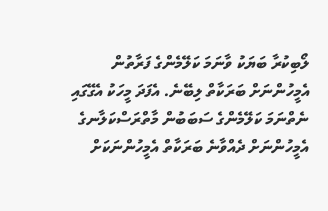ލޯބިކުރާ ބަޔަކު ވާނަމަ ކަލޭމެންގެ ފަރާތުން އެމީހުންނަށް ބަރަކާތް ލިބޭނެ. އެފަދަ މީހަކު އެގޭގައި ނެތްނަމަ ކަލޭމެންގެ ސަބަބުން މާތްރަސްކަލާނގެ އެމީހުންނަށް ދެއްވާނެ ބަރަކާތް އެމީހުންނަކަށް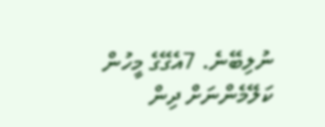ނުލިބޭނެ. 7އެގޭގެ މީހުން ކަލޭމެންނަށް ދިން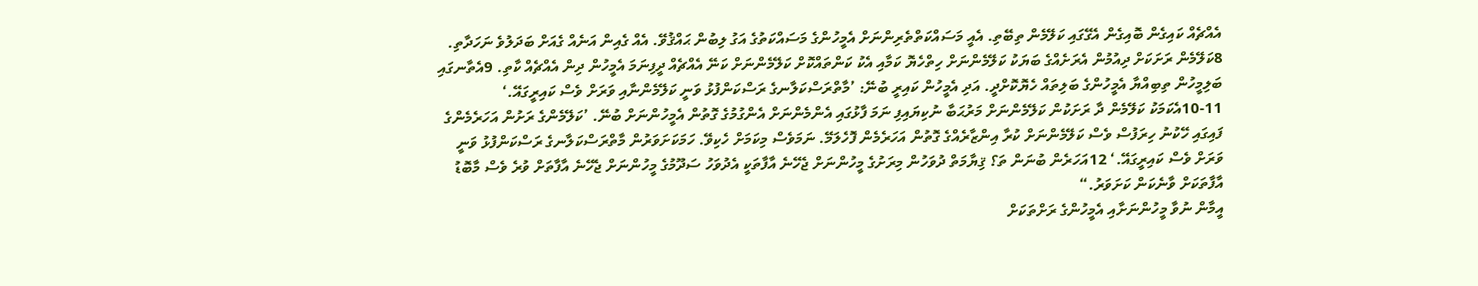އެއްޗެއް ކައިގެން ބޮއިގެން އެގޭގައި ކަލޭމެން ތިބޭތި. އެއީ މަސައްކަތްތެރިންނަށް އެމީހުންގެ މަސައްކަތުގެ އަގު ލިބުން ޙައްޤުވޭ. އެއް ގެއިން އަނެއް ގެއަށް ބަދަލުވެ ނަހަދާތި.
8ކަލޭމެން ރަށަކަށް ދިއުމުން އެރަށެއްގެ ބަޔަކު ކަލޭމެންނަށް ހިތްހެޔޮ ކަމާއި އެކު ކަންތައްކޮށް ކަލޭމެންނަށް ކަނޭ އެއްޗެއް ދީފިނަމަ އެމީހުން ދިން އެއްޗެއް ކާތި. 9އެތާނގައި ބަލިމީހުން ތިބިއްޔާ އެމީހުންގެ ބަލިތައް ހެޔޮކޮށްދީ. އަދި އެމީހުން ކައިރީ ބުނޭ: ’މާތްރަސްކަލާނގެ ރަސްކަންފުޅު ވަނީ ކަލޭމެންނާއި ވަރަށް ވެސް ކައިރީގައޭ.‘
10-11އެކަމަކު ކަލޭމެން ދާ ރަށަކުން ކަލޭމެންނަށް މަރުޙަބާ ނުކިޔައިފި ނަމަ ފާޅުގައި އެންމެންނަށް އެންގުމުގެ ގޮތުން އެމީހުންނަށް ބުނޭ. ’ކަލޭމެންގެ ރަށުން އަހަރެމެންގެ ފައިގައި ހޭކުނު ހިރަފުސް ވެސް ކަލޭމެންނަށް ކުރާ އިންޒާރެއްގެ ގޮތުން އަހަރެމެން ފޮހެލަމޭ. ނަމަވެސް މިކަމަށް ހެކިވޭ. ހަމަކަށަވަރުން މާތްރަސްކަލާނގެ ރަސްކަންފުޅު ވަނީ ވަރަށް ވެސް ކައިރީގައޭ.‘ 12އަހަރެން ބުނަން ތަ؟ ޤިޔާމަތް ދުވަހުން މިރަށުގެ މީހުންނަށް ޖެހޭނެ އާފާތަކީ އެދުވަހު ސަދޫމުގެ މީހުންނަށް ޖެހޭނެ އާފާތަށް ވުރެ ވެސް މާބޮޑު އާފާތަކަށް ވާނެކަން ކަށަވަރު.“
އީމާން ނުވާ މީހުންނަށާއި އެމީހުންގެ ރަށްތަކަށް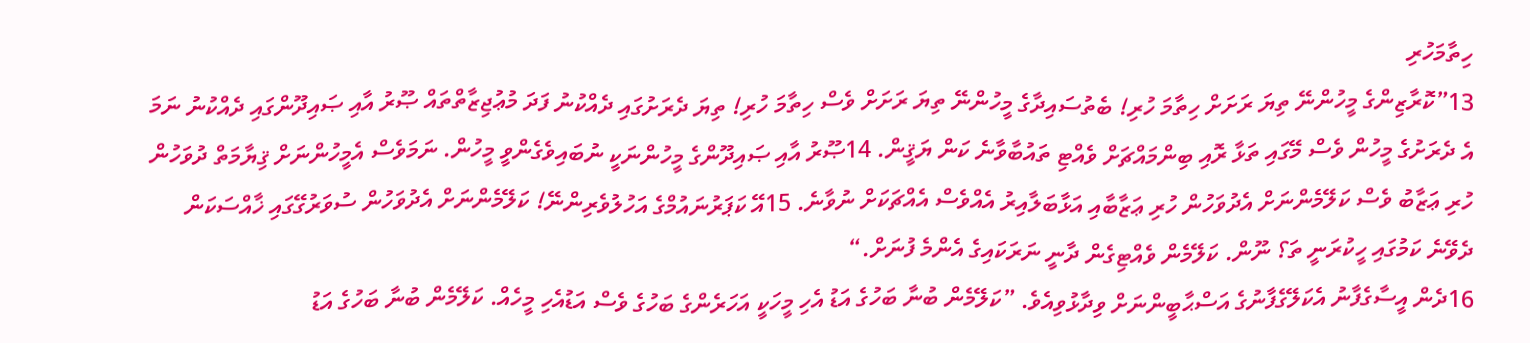ހިތާމަހުރި
13”ކޮރާޒިންގެ މީހުންނޭ ތިޔަ ރަށަށް ހިތާމަ ހުރި! ބެތުސައިދާގެ މީހުންނޭ ތިޔަ ރަށަށް ވެސް ހިތާމަ ހުރި! ތިޔަ ދެރަށުގައި ދެއްކުނު ފަދަ މުޢުޖިޒާތްތައް ޞޫރު އާއި ޞައިދޫންގައި ދެއްކުނު ނަމަ އެ ދެރަށުގެ މީހުން ވެސް މޭގައި ތަޅާ ރޮއި ބިންމައްޗަށް ވެއްޓި ތައުބާވާނެ ކަން ޔަޤީން. 14ޞޫރު އާއި ޞައިދޫންގެ މީހުންނަކީ ނުބައިވެގެންވީ މީހުން. ނަމަވެސް އެމީހުންނަށް ޤިޔާމަތް ދުވަހުން ހުރި ޢަޒާބު ވެސް ކަލޭމެންނަށް އެދުވަހުން ހުރި ޢަޒާބާއި އަޅާބަލާއިރު އެއްވެސް އެއްޗަކަށް ނުވާނެ. 15އޭ ކަޕަރުނައުމްގެ އަހުލުވެރިންނޭ! ކަލޭމެންނަށް އެދުވަހުން ސުވަރުގޭގައި ޚާއްސަކަން ދެވޭނެ ކަމުގައި ހީކުރަނީ ތަ؟ ނޫން. ކަލޭމެން ވެއްޓިގެން ދާނީ ނަރަކައިގެ އެންމެ ފުނަށް.“
16ދެން އީސާގެފާނު އެކަލޭގެފާނުގެ އަސްޙާބީންނަށް ވިދާޅުވިއެވެ. ”ކަލޭމެން ބުނާ ބަހުގެ އަޑު އެހި މީހަކީ އަހަރެންގެ ބަހުގެ ވެސް އަޑުއެހި މީހެއް. ކަލޭމެން ބުނާ ބަހުގެ އަޑު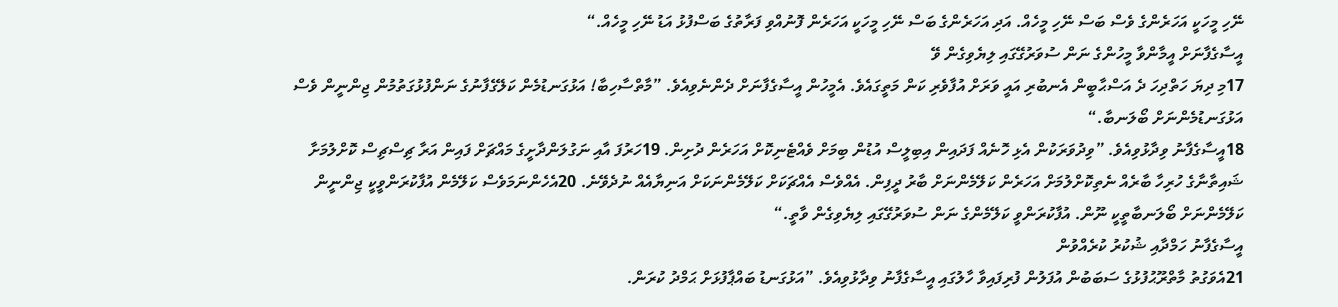ނޭހި މީހަކީ އަހަރެންގެ ވެސް ބަސް ނޭހި މީހެއް. އަދި އަހަރެންގެ ބަސް ނޭހި މީހަކީ އަހަރެން ފޮނުއްވި ފަރާތުގެ ބަސްފުޅު އަޑު ނޭހި މީހެއް.“
އީސާގެފާނަށް އީމާންވާ މީހުންގެ ނަން ސުވަރުގޭގައި ލިޔެވިގެން ވޭ
17މި ދިޔަ ހަތްދިހަ ދެ އަސްޙާބީން އެނބުރި އައީ ވަރަށް އުފާވެރި ކަން މަތީގައެވެ. އެމީހުން އީސާގެފާނަށް ދެންނެވިއެވެ. ”މާތްސާހިބާ! އަޅުގަނޑުމެން ކަލޭގެފާނުގެ ނަންފުޅުގަތުމުން ޖިންނީން ވެސް އަޅުގަނޑުމެންނަށް ބޯލަނބާ.“
18އީސާގެފާނު ވިދާޅުވިއެވެ. ”ވިދުވަރަކުން އެޅި ހޮނެއް ފަދައިން އިބިލީސް އުޑުން ބިމަށް ވެއްޓެނިކޮށް އަހަރެން ދުށިން. 19ހަރުފަ އާއި ނަގުލަންދާށީގެ މައްޗަށް ފައިން އަރާ ޗިސްޗިސް ކޮށްލުމަށާ ޝައިތާނާގެ ހުރިހާ ބާރެއް ނެތިކޮށްލުމަށް އަހަރެން ކަލޭމެންނަށް ބާރު ދީފިން. އެއްވެސް އެއްޗަކަށް ކަލޭމެންނަކަށް އަނިޔާއެއް ނުދެވޭނެ. 20އެހެންނަމަވެސް ކަލޭމެން އުފާކުރަންވީކީ ޖިންނީން ކަލޭމެންނަށް ބޯލަނބާތީކީ ނޫން. އުފާކުރަންވީ ކަލޭމެންގެ ނަން ސުވަރުގޭގައި ލިޔެވިގެން ވާތީ.“
އީސާގެފާނު ހަމްދާއި ޝުކުރު ކުރެއްވުން
21އެވަގުތު މާތްރޫޙުފުޅުގެ ސަބަބުން އުފަލުން ފުރިފައިވާ ހާލުގައި އީސާގެފާނު ވިދާޅުވިއެވެ. ”އަޅުގަނޑު ބައްޕާފުޅަށް ޙަމްދު ކުރަން.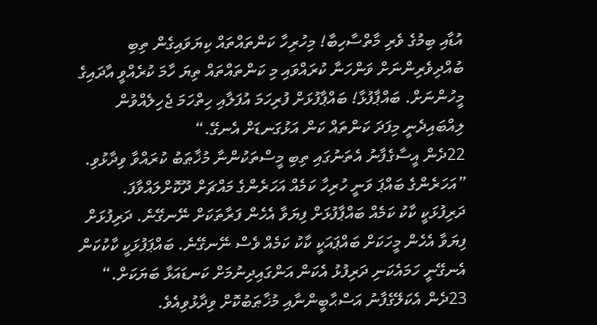އުޑާއި ބިމުގެ ވެރި މާތްސާހިބާ! މިހުރިހާ ކަންތައްތައް ކިޔަވައިގެން ތިބި ބުއްދިވެރިންނަށް ވަންހަނާ ކުރައްވައި މި ކަންތައްތައް ތިޔަ ހާމަ ކުރެއްވީ އާދައިގެ މީހުންނަށް. ބައްޕާފުޅާ! ބައްޕާފުޅަށް ފުރިހަމަ އުފަލާއި ހިތްހަމަ ޖެހިލެއްވުން ލިއްބައިދެނީ މިފަދަ ކަންތައް ކަން އަޅުގަނޑަށް އެނގޭ.“
22ދެން އީސާގެފާނު އެތަނުގައި ތިބި މީސްތަކުންނާ މުޚާޠަބު ކުރައްވާ ވިދާޅުވި. ”އަހަރެންގެ ބައްޕަ ވަނީ ހުރިހާ ކަމެއް އަހަރެންގެ މައްޗަށް ދޫކޮށްލައްވާފަ. ދަރިފުޅަކީ ކާކު ކަމެއް ބައްޕާފުޅަށް ފިޔަވާ އެހެން ފަރާތަކަށް ނޭނގޭނެ. ދަރިފުޅަށް ފިޔަވާ އެހެން މީހަކަށް ބައްޕައަކީ ކާކު ކަމެއް ވެސް ނޭނގޭނެ. ބައްޕަފުޅަކީ ކާކުކަން އެނގޭނީ ހަމައެކަނި ދަރިފުޅު އެކަން އަންގައިދިނުމަށް ކަނޑައަޅާ ބަޔަކަށް.“
23ދެން އެކަލޭގެފާނު އަސްޙާބީންނާއި މުޚާޠަބުކޮށް ވިދާޅުވިއެވެ.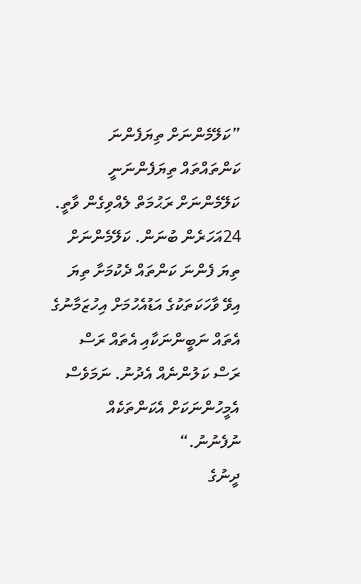”ކަލޭމެންނަށް ތިޔަފެންނަ ކަންތައްތައް ތިޔަފެންނަނީ ކަލޭމެންނަށް ރަޙުމަތް ލެއްވިގެން ވާތީ. 24އަހަރެން ބުނަން. ކަލޭމެންނަށް ތިޔަ ފެންނަ ކަންތައް ދެކުމަށާ ތިޔަ އިވޭ ވާހަކަތަކުގެ އަޑުއެހުމަށް އިހުޒަމާނުގެ އެތައް ނަބީންނަކާއި އެތައް ރަސް ރަސް ކަލުންނެއް އެދުނު. ނަމަވެސް އެމީހުންނަކަށް އެކަންތަކެއް ނުފެނުނު.“
ދީނުގެ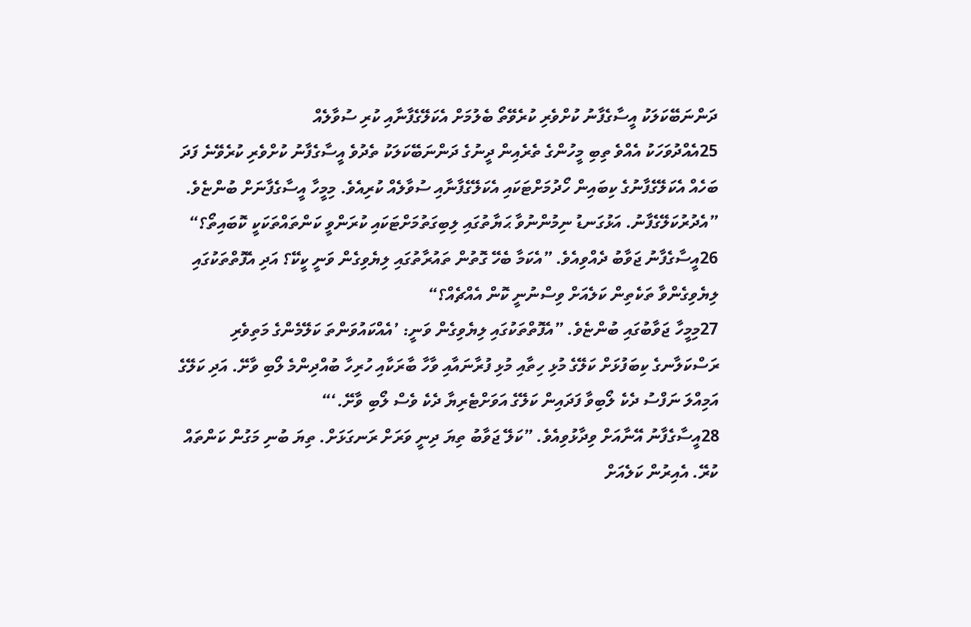ދަންނަބޭކަލަކު އީސާގެފާނު ކުށްވެރި ކުރެވޭތޯ ބެލުމަށް އެކަލޭގެފާނާއި ކުރި ސުވާލެއް
25އެއްދުވަހަކު އެއްވެ ތިބި މީހުންގެ ތެރެއިން ދީނުގެ ދަންނަބޭކަލަކު ތެދުވެ އީސާގެފާނު ކުށްވެރި ކުރެވޭނެ ފަދަ ބަހެއް އެކަލޭގެފާނުގެ ކިބައިން ހޯދުމަށްޓަކައި އެކަލޭގެފާނާއި ސުވާލެއް ކުރިއެވެ. މިމީހާ އީސާގެފާނަށް ބުންޏެވެ. ”އެދުރުކަލޭގެފާނު. އަޅުގަނޑު ނިމުންނުވާ ޙަޔާތުގައި ލިބިގަތުމަށްޓަކައި ކުރަންވީ ކަންތައްތަކަކީ ކޮބައިތޯ؟“
26އީސާގެފާނު ޖަވާބު ދެއްވިއެވެ. ”އެކަމާ ބެހޭ ގޮތުން ތައުރާތުގައި ލިޔެވިގެން ވަނީ ކީކޭ؟ އަދި އެފޮތްތަކުގައި ލިޔެވިގެންވާ ތަކެތިން ކަލެއަށް ވިސްނުނީ ކޮން އެއްޗެއް؟“
27މިމީހާ ޖަވާބުގައި ބުންޏެވެ. ”އެފޮތްތަކުގައި ލިޔެވިގެން ވަނީ: ’އެއްކައުވަންތަ ކަލޭމެންގެ މަތިވެރި ރަސްކަލާނގެ ކިބަފުޅަށް ކަލޭގެ މުޅި ހިތާއި މުޅި ފުރާނައާއި ވާހާ ބާރަކާއި ހުރިހާ ބުއްދިންމެ ލޯބި ވާށޭ. އަދި ކަލޭގެ އަމިއްލަ ނަފްސު ދެކެ ލޯބިވާ ފަދައިން ކަލޭގެ އަވަށްޓެރިޔާ ދެކެ ވެސް ލޯބި ވާށޭ.‘“
28އީސާގެފާނު އޭނާއަށް ވިދާޅުވިއެވެ. ”ކަލޭ ޖަވާބު ތިޔަ ދިނީ ވަރަށް ރަނގަޅަށް. ތިޔަ ބުނި މަގުން ކަންތައް ކުރޭ. އެއިރުން ކަލެއަށް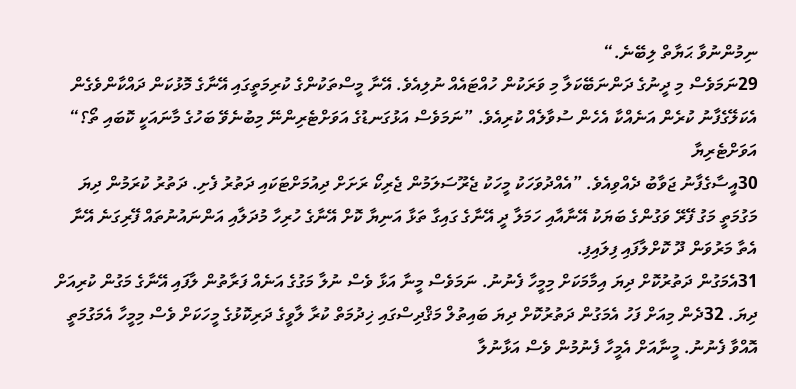ނިމުންނުވާ ޙަޔާތް ލިބޭނެ.“
29ނަމަވެސް މި ދީނުގެ ދަންނަބޭކަލާ މި ވަރަކުން ހުއްޓައެއް ނުލިއެވެ. އޭނާ މީސްތަކުންގެ ކުރިމަތީގައި އޭނާގެ މޮޅުކަން ދައްކާންވެގެން އެކަލޭގެފާނު ކުރެން އަނެއްކާ އެހެން ސުވާލެއް ކުރިއެވެ. ”ނަމަވެސް އަޅުގަނޑުގެ އަވަށްޓެރިންނޭ މިބުނެވޭ ބަހުގެ މާނައަކީ ކޮބައި ތޯ؟“
އަވަށްޓެރިޔާ
30އީސާގެފާނު ޖަވާބު ދެއްވިއެވެ. ”އެއްދުވަހަކު މީހަކު ޖެރޫސަލަމުން ޖެރިކޯ ރަށަށް ދިއުމަށްޓަކައި ދަތުރު ފެށި. ދަތުރު ކުރަމުން ދިޔަ މަގުމަތީ މަގު ފޭރޭ ވަގުންގެ ބަޔަކު އޭނާއާއި ހަމަލާ ދީ އޭނާގެ ގައިގާ ތަޅާ އަނިޔާ ކޮށް އޭނާގެ ހުރިހާ މުދަލާއި އަންނައުނުތައް ފޭރިގަނެ އޭނާ އެތާ މަރުވަން ދޫ ކޮށްލާފައި ފިލައިފި.
31އެމަގުން ދަތުރުކޮށް ދިޔަ އިމާމަކަށް މިމީހާ ފެނުނު. ނަމަވެސް މީނާ އަޅާ ވެސް ނުލާ މަގުގެ އަނެއް ފަރާތުން ލާފައި އޭނާގެ މަގުން ކުރިއަށް ދިޔަ. 32ދެން މިއަށް ފަހު އެމަގުން ދަތުރުކޮށް ދިޔަ ބައިތުލް މަޤްދިސްގައި ޚިދުމަތް ކުރާ ލާވީގެ ދަރިކޮޅުގެ މީހަކަށް ވެސް މިމީހާ އެމަގުމަތީ އޮއްވާ ފެނުނު. މީނާއަށް އެމީހާ ފެނުމުން ވެސް އަޅާނުލާ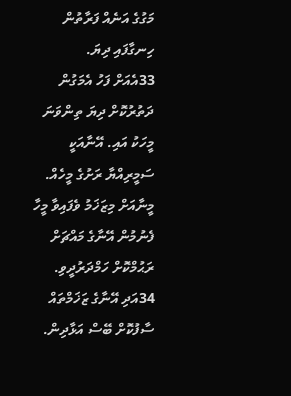މަގުގެ އަނެއް ފަރާތުން ހިނގާފައި ދިޔަ.
33އެއަށް ފަހު އެމަގުން ދަތުރުކޮށް ދިޔަ ތިންވަނަ މީހަކު އައި. އޭނާއަކީ ސަމީރިއްޔާ ރަށުގެ މީހެއް. މީނާއަށް މިޒަޚަމު ވެފައިވާ މީހާ ފެނުމުން އޭނާގެ މައްޗަށް ރަޙުމްކޮށް ހަމްދަރުދީވި. 34އަދި އޭނާގެ ޒަޚަމްތައް ސާފުކޮށް ބޭސް އަޅާދިން.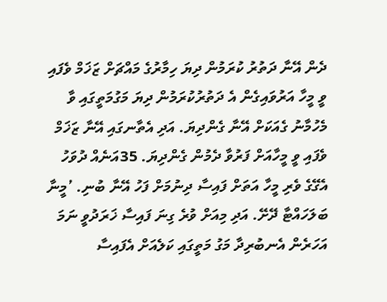ދެން އޭނާ ދަތުރު ކުރަމުން ދިޔަ ހިމާރުގެ މައްޗަށް ޒަޚަމް ވެފައި ވީ މީހާ އަރުވައިގެން އެ ދަތުރުކުރަމުން ދިޔަ މަގުމަތީގައި ވާ މެހުމާނު ގެއަކަށް އޭނާ ގެންދިޔަ. އަދި އެތާނގައި އޭނާ ޒަޚަމް ވެފައި ވީ މީހާއަށް ފަރުވާ ދެމުން ގެންދިޔަ. 35އަނެއް ދުވަހު އެގޭގެ ވެރި މީހާ އަތަށް ފައިސާ ދިނުމަށް ފަހު އޭނާ ބުނި. ’މީނާ ބަލަހައްޓާ ދޭށޭ. އަދި މިއަށް ވުރެ ގިނަ ފައިސާ ޚަރަދުވީ ނަމަ އަހަރެން އެނބުރިދާ މަގު މަތީގައި ކަލެއަށް އެފައިސާ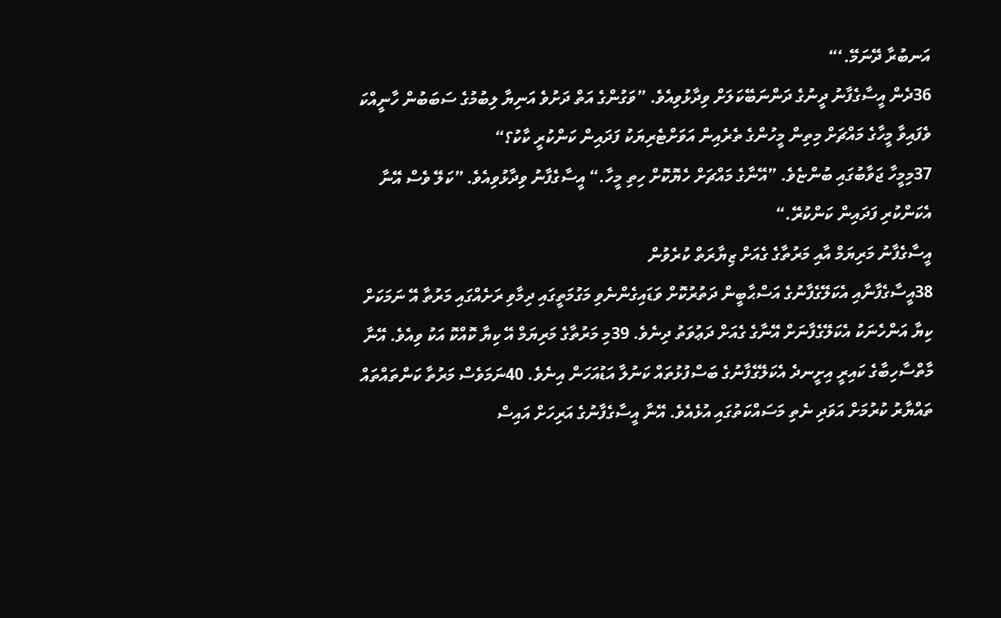އަނބުރާ ދޭނަމޭ.‘“
36ދެން އީސާގެފާނު ދީނުގެ ދަންނަބޭކަލަށް ވިދާޅުވިއެވެ. ”ވަގުންގެ އަތް ދަށުވެ އަނިޔާ ލިބުމުގެ ސަބަބުން ހާނީއްކަ ވެފައިވާ މީހާގެ މައްޗަށް މިތިން މީހުންގެ ތެރެއިން އަވަށްޓެރިޔަކު ފަދައިން ކަންކުރީ ކާކު؟“
37މިމީހާ ޖަވާބުގައި ބުންޏެވެ. ”އޭނާގެ މައްޗަށް ހެޔޮކޮށް ހިތި މީހާ.“ އީސާގެފާނު ވިދާޅުވިއެވެ. ”ކަލޭ ވެސް އޭނާ އެކަންކުރި ފަދައިން ކަންކުރޭ.“
އީސާގެފާނު މަރިޔަމް އާއި މަރުތާގެ ގެއަށް ޒިޔާރަތް ކުރެވުން
38އީސާގެފާނާއި އެކަލޭގެފާނުގެ އަސްޙާބީން ދަތުރުކޮށް ވަޑައިގެންނެވި މަގުމަތީގައި ދިމާވި ރަށެއްގައި މަރުތާ އޭ ނަމަކަށް ކިޔާ އަންހެނަކު އެކަލޭގެފާނަށް އޭނާގެ ގެއަށް ދަޢުވަތު ދިނެވެ. 39މި މަރުތާގެ މަރިޔަމް އޭ ކިޔާ ކޮއްކޮ އަކު ވިއެވެ. އޭނާ މާތްސާހިބާގެ ކައިރީ އިށީނދެ އެކަލޭގެފާނުގެ ބަސްފުޅުތައް ކަނުލާ އަޑުއަހަން އިނެވެ. 40ނަމަވެސް މަރުތާ ކަންތައްތައް ތައްޔާރު ކުރުމަށް އަވަދި ނެތި މަސައްކަތުގައި އުޅެއެވެ. އޭނާ އީސާގެފާނުގެ އަރިހަށް އައިސް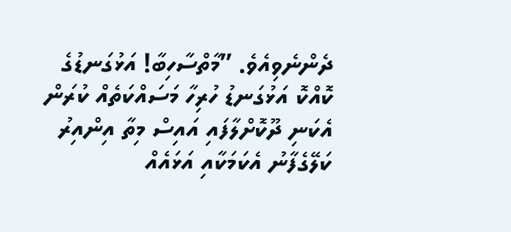ދެންނެވިއެވެ. ”މާތްސާހިބާ! އަޅުގަނޑުގެ ކޮއްކޮ އަޅުގަނޑު ހުރިހާ މަސައްކަތެއް ކުރަން އެކަނި ދޫކޮށްލާފައި އައިސް މިތާ އިންއިރު ކަލޭގެފާނު އެކަމަކާއި އަޅައެއް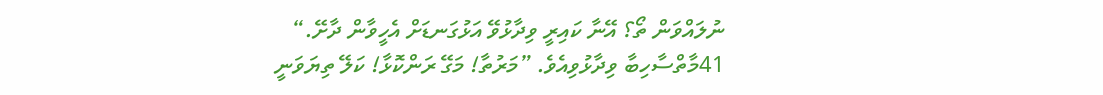ނުލައްވަން ތޯ؟ އޭނާ ކައިރީ ވިދާޅުވޭ އަޅުގަނޑަށް އެހީވާން ދާށޭ.“
41މާތްސާހިބާ ވިދާޅުވިއެވެ. ”މަރުތާ! މަގޭ ރަންކޮޅާ! ކަލޭ ތިޔަވަނީ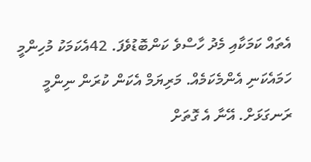އެތައް ކަމަކާއި މެދު ހާސްވެ ކަންބޮޑުވެފަ. 42އެކަމަކު މުހިންމީ ހަމައެކަނި އެންމެކަމެއް. މަރިޔަމް އެކަން ކުރަން ނިންމީ ރަނގަޅަށް. އޭނާ އެ ގޮތަށް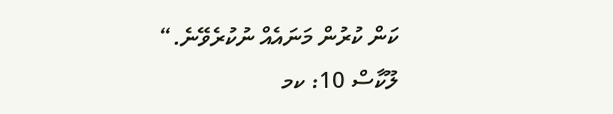ކަން ކުރުން މަނައެއް ނުކުރެވޭނެ.“
ލޫކާސް 10: ކމ